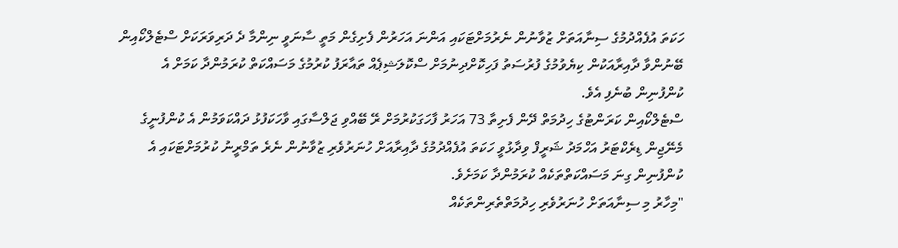ހަކަތަ އުފެއްދުމުގެ ސިނާއަތަށް ޒުވާނުން ނެރުމަށްޓަކައި އަންނަ އަހަރުން ފެށިގެން މަތީ ސާނަވީ ނިންމާ ދެ ދަރިވަރަކަށް ސްޓެލްކޯއިން ބޭނުންވާ ދާއިރާއަކުން ކިޔެވުމުގެ ފުރުސަތު ފަހިކޮށްދިނުމަށް ސްކޮލަޝިޕެއް ތައާރަފު ކުރުމުގެ މަސައްކަތް ކުރަމުންދާ ކަމަށް އެ ކުންފުނިން ބުނެފި އެވެ.
ސްޓެލްކޯއިން ކަރަންޓުގެ ހިދުމަތް ދޭން ފެށިތާ 73 އަހަރު ފާހަގަކުރުމަށް ރޭ ބޭއްވި ޖަލްސާގައި ވާހަކަފުޅު ދައްކަވަމުން އެ ކުންފުނީގެ މެނޭޖިން ޑިރެކްޓަރު އަހްމަދު ޝަރީފް ވިދާޅުވީ ހަކަތަ އުފެއްދުމުގެ ދާއިރާއަށް ހުނަރުވެރި ޒުވާނުން ނެރެ ތަމްރީނު ކުރުމަށްޓަކައި އެ ކުންފުނިން ގިނަ މަސައްކަތްތަކެއް ކުރަމުންދާ ކަމަށެވެ.
"މިހާރު މި ސިނާއަތަށް ހުނަރުވެރި ހިދުމަތްތެރިންތަކެއް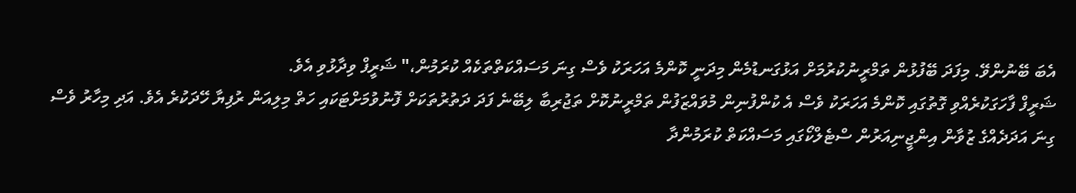އެބަ ބޭނުންވޭ. މިފަދަ ބޭފުޅުން ތަމްރީނުކުރުމަށް އަޅުގަނޑުމެން މިދަނީ ކޮންމެ އަހަރަކު ވެސް ގިނަ މަސައްކަތްތަކެއް ކުރަމުން،" ޝަރީފް ވިދާޅުވި އެވެ.
ޝަރީފް ފާހަގަކުރެއްވި ގޮތުގައި ކޮންމެ އަހަރަކު ވެސް އެ ކުންފުނިން މުވައްޒަފުން ތަމްރީނުކޮށް ތަޖުރިބާ ލިބޭނެ ފަދަ ދަތުރުތަކަށް ފޮނުވުމަށްޓަކައި ހަތް މިލިއަން ރުފިޔާ ހޭދަކުރެ އެވެ. އަދި މިހާރު ވެސް ގިނަ އަދަދެއްގެ ޒުވާން އިންޖީނިއަރުން ސްޓެލްކޯގައި މަސައްކަތް ކުރަމުންދާ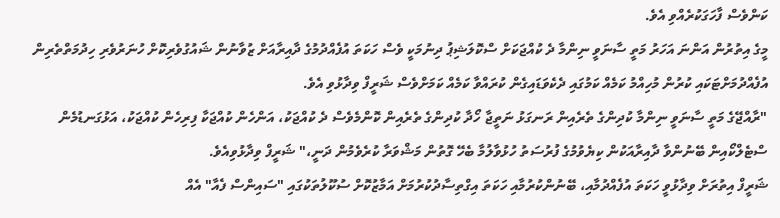ކަންވެސް ފާހަގަކުރެއްވި އެވެ.
މީގެ އިތުރުން އަންނަ އަހަރު މަތީ ސާނަވީ ނިންމާ ދެ ކުއްޖަކަށް ސްކޮލަޝިޕު ދިނުމަކީ ވެސް ހަކަތަ އުފެއްދުމުގެ ދާއިރާއަށް ޒުވާނުން ޝައުގުވެރިކޮށް ހުނަރުވެރި ހިދުމަތްތެރިން އުފެއްދުމަށްޓަކައި ކުރުން މުހިއްމު ކަމެއް ކަމުގައި ދެކެވަޑައިގެން ކުރައްވާ ކަމެއް ކަމަށްވެސް ޝަރީފް ވިދާޅުވި އެވެ.
"ރާއްޖޭގެ މަތީ ސާނަވީ ނިންމާ ކުދިންގެ ތެރެއިން ރަނގަޅު ނަތީޖާ ހޯދާ ކުދިންގެ ތެރެއިން ކޮންމެވެސް ދެ ކުއްޖަކު، އަންހެން ކުއްޖަކާ ފިރިހެން ކުއްޖަކު، އަޅުގަނޑުމެން ސްޓެލްކޯއިން ބޭނުންވާ ދާއިރާއަކުން ކިޔެވުމުގެ ފުރުސަތު ހުޅުވާލުމާ ބެހޭ ގޮތުން މަޝްވަރާ ކުރެވެމުން ދަނީ،" ޝަރީފް ވިދާޅުވިއެވެ.
ޝަރީފް އިތުރަށް ވިދާޅުވީ ހަކަތަ އުފެއްދުމާއި، ބޭނުންކުރުމާއި ހަކަތަ އިގްތިސާދުކުރުމަށް އަމާޒުކޮށް ސުކޫލުތަކުގައި "ސައިންސް ފެއާ" އެއް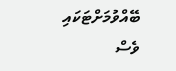ބޭއްވުމަށްޓަކައި ވެސް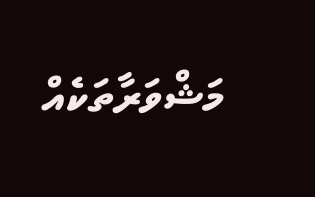މަޝްވަރާތަކެއް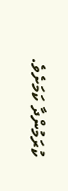ކުރަމުންދާ ކަމަށެވެ.